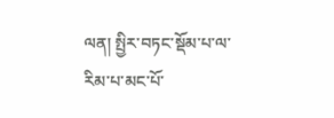ལན། སྤྱིར་བཏང་སྡོམ་པ་ལ་རིམ་པ་མང་པོ་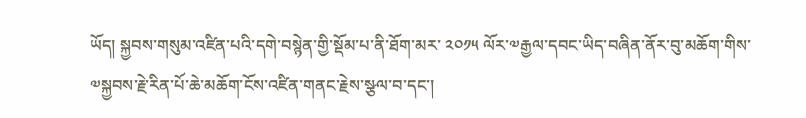ཡོད། སྐྱབས་གསུམ་འཛིན་པའི་དགེ་བསྙེན་གྱི་སྡོམ་པ་ནི་ཐོག་མར་ ༢༠༡༥ ལོར་༧རྒྱལ་དབང་ཡིད་བཞིན་ནོར་བུ་མཆོག་གིས་༧སྐྱབས་རྗེ་རིན་པོ་ཆེ་མཆོག་ངོས་འཛིན་གནང་རྗེས་སྩལ་བ་དང་།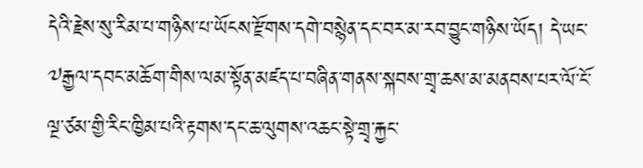དེའི་རྗེས་སུ་རིམ་པ་གཉིས་པ་ཡོངས་རྫོགས་དགེ་བསྙེན་དང་བར་མ་རབ་བྱུང་གཉིས་ཡོད། དེ་ཡང་༧རྒྱལ་དབང་མཆོག་གིས་ལམ་སྟོན་མཛད་པ་བཞིན་གནས་སྐབས་གྲྭ་ཆས་མ་མནབས་པར་ལོ་ངོ་ལྔ་ཙམ་གྱི་རིང་ཁྱིམ་པའི་རྟགས་དང་ཆ་ལུགས་འཆང་སྟེ་གྲྭ་རྐྱང་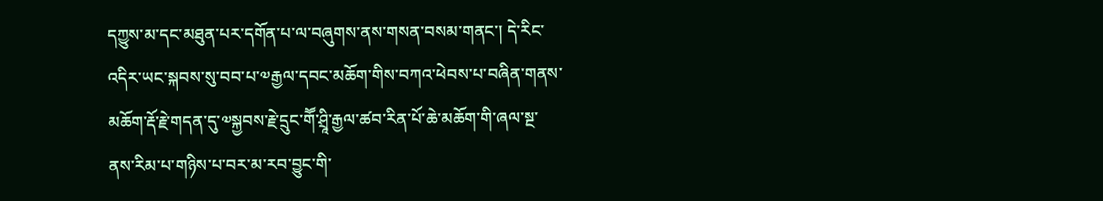དཀྱུས་མ་དང་མཐུན་པར་དགོན་པ་ལ་བཞུགས་ནས་གསན་བསམ་གནང་། དེ་རིང་འདིར་ཡང་སྐབས་སུ་བབ་པ་༧རྒྱལ་དབང་མཆོག་གིས་བཀའ་ཕེབས་པ་བཞིན་གནས་མཆོག་རྡོ་རྗེ་གདན་དུ་༧སྐྱབས་རྗེ་དྲུང་གཽ་ཤྲཱི་རྒྱལ་ཚབ་རིན་པོ་ཆེ་མཆོག་གི་ཞལ་སྔ་ནས་རིམ་པ་གཉིས་པ་བར་མ་རབ་བྱུང་གི་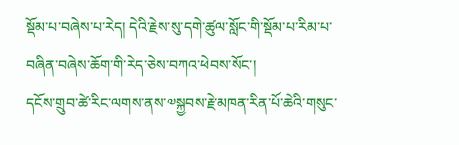སྡོམ་པ་བཞེས་པ་རེད། དེའི་རྗེས་སུ་དགེ་ཚུལ་སློང་གི་སྡོམ་པ་རིམ་པ་བཞིན་བཞེས་ཆོག་གི་རེད་ཅེས་བཀའ་ཕེབས་སོང་།
དངོས་གྲུབ་ཚེ་རིང་ལགས་ནས་༧སྐྱབས་རྗེ་མཁན་རིན་པོ་ཆེའི་གསུང་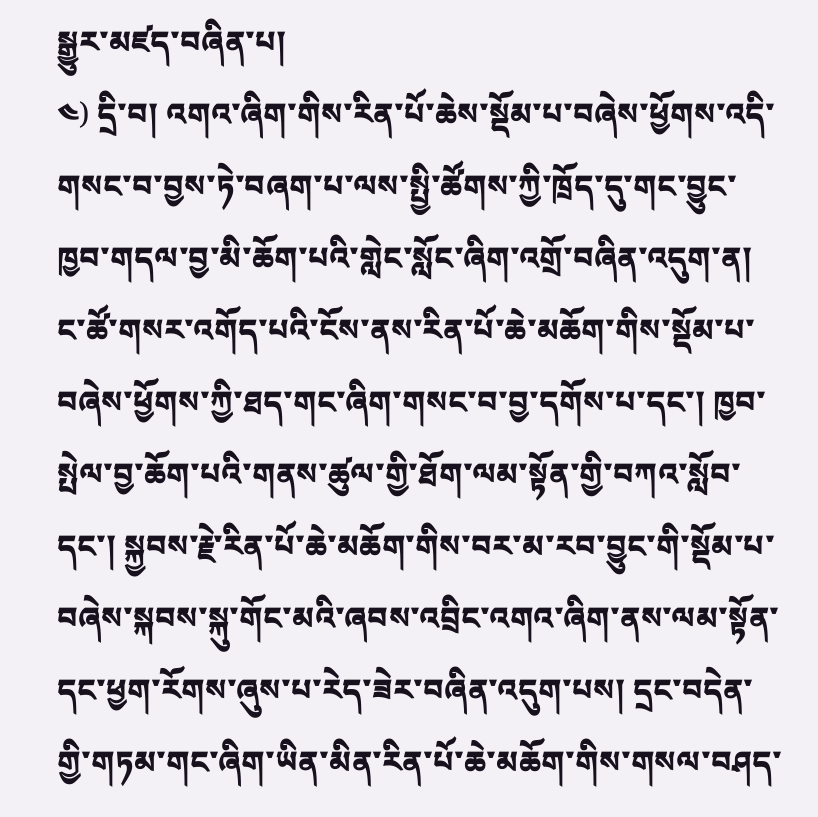སྒྱུར་མཛད་བཞིན་པ།
༤) དྲི་བ། འགའ་ཞིག་གིས་རིན་པོ་ཆེས་སྡོམ་པ་བཞེས་ཕྱོགས་འདི་གསང་བ་བྱས་ཏེ་བཞག་པ་ལས་སྤྱི་ཚོགས་ཀྱི་ཁྲོད་དུ་གང་བྱུང་ཁྱབ་གདལ་བྱ་མི་ཆོག་པའི་གླེང་སློང་ཞིག་འགྲོ་བཞིན་འདུག་ན། ང་ཚོ་གསར་འགོད་པའི་ངོས་ནས་རིན་པོ་ཆེ་མཆོག་གིས་སྡོམ་པ་བཞེས་ཕྱོགས་ཀྱི་ཐད་གང་ཞིག་གསང་བ་བྱ་དགོས་པ་དང་། ཁྱབ་སྤེལ་བྱ་ཆོག་པའི་གནས་ཚུལ་གྱི་ཐོག་ལམ་སྟོན་གྱི་བཀའ་སློབ་དང་། སྐྱབས་རྗེ་རིན་པོ་ཆེ་མཆོག་གིས་བར་མ་རབ་བྱུང་གི་སྡོམ་པ་བཞེས་སྐབས་སྐུ་གོང་མའི་ཞབས་འབྲིང་འགའ་ཞིག་ནས་ལམ་སྟོན་དང་ཕྱག་རོགས་ཞུས་པ་རེད་ཟེར་བཞིན་འདུག་པས། དྲང་བདེན་གྱི་གཏམ་གང་ཞིག་ཡིན་མིན་རིན་པོ་ཆེ་མཆོག་གིས་གསལ་བཤད་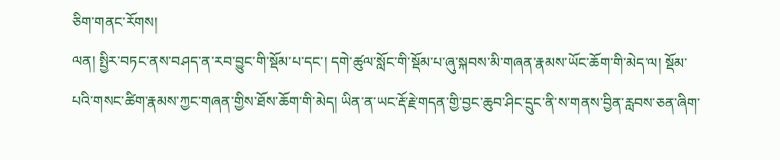ཅིག་གནང་རོགས།
ལན། སྤྱིར་བཏང་ནས་བཤད་ན་རབ་བྱུང་གི་སྡོམ་པ་དང་། དགེ་ཚུལ་སློང་གི་སྡོམ་པ་ཞུ་སྐབས་མི་གཞན་རྣམས་ཡོང་ཆོག་གི་མེད་ལ། སྡོམ་པའི་གསང་ཚིག་རྣམས་ཀྱང་གཞན་གྱིས་ཐོས་ཆོག་གི་མེད། ཡིན་ན་ཡང་རྡོ་རྗེ་གདན་གྱི་བྱང་ཆུབ་ཤིང་དྲུང་ནི་ས་གནས་བྱིན་རླབས་ཅན་ཞིག་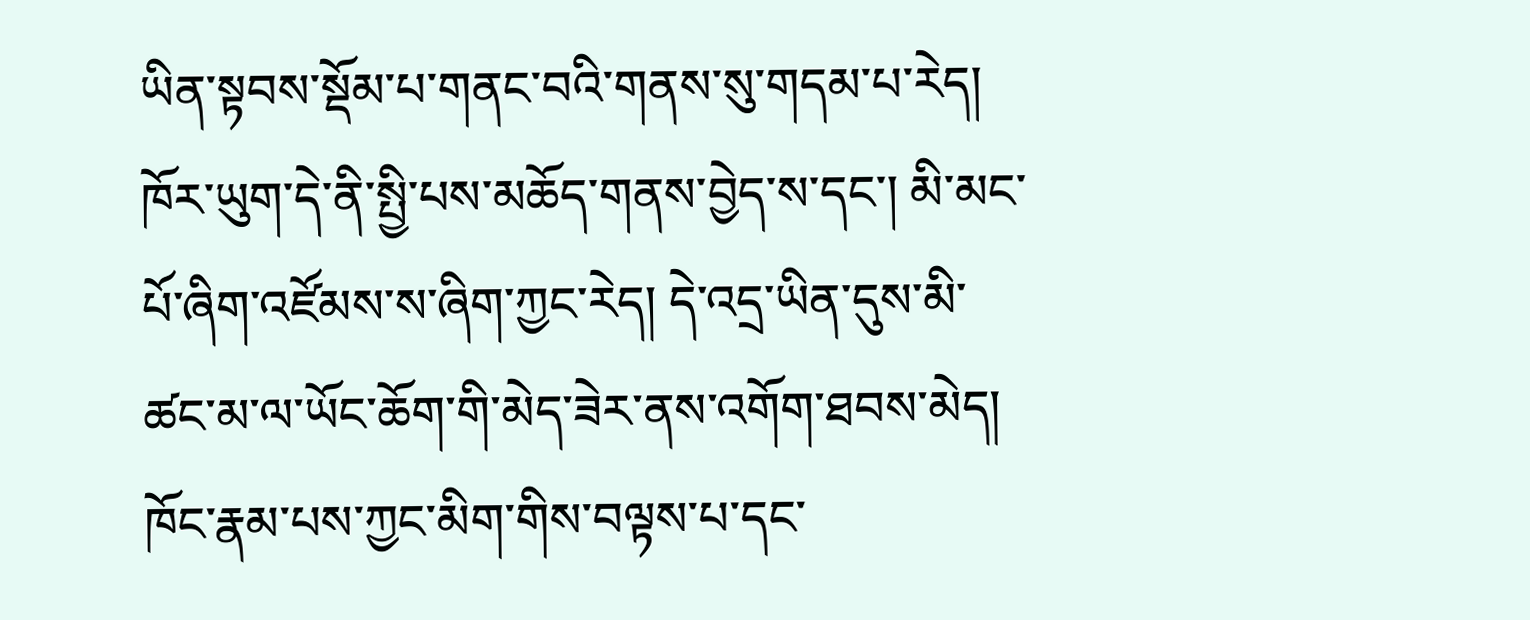ཡིན་སྟབས་སྡོམ་པ་གནང་བའི་གནས་སུ་གདམ་པ་རེད། ཁོར་ཡུག་དེ་ནི་སྤྱི་པས་མཆོད་གནས་བྱེད་ས་དང་། མི་མང་པོ་ཞིག་འཛོམས་ས་ཞིག་ཀྱང་རེད། དེ་འདྲ་ཡིན་དུས་མི་ཚང་མ་ལ་ཡོང་ཆོག་གི་མེད་ཟེར་ནས་འགོག་ཐབས་མེད། ཁོང་རྣམ་པས་ཀྱང་མིག་གིས་བལྟས་པ་དང་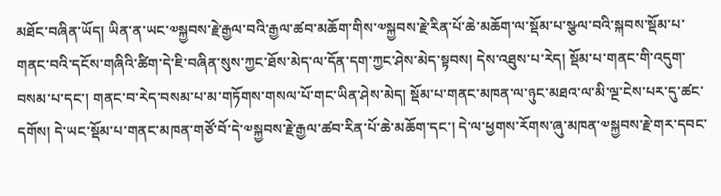མཐོང་བཞིན་ཡོད། ཡིན་ན་ཡང་༧སྐྱབས་རྗེ་རྒྱལ་བའི་རྒྱལ་ཚབ་མཆོག་གིས་༧སྐྱབས་རྗེ་རིན་པོ་ཆེ་མཆོག་ལ་སྡོམ་པ་སྩལ་བའི་སྐབས་སྡོམ་པ་གནང་བའི་དངོས་གཞིའི་ཚིག་དེ་ཇི་བཞིན་སུས་ཀྱང་ཐོས་མེད་ལ་དོན་དག་ཀྱང་ཤེས་མེད་སྟབས། དེས་འཐུས་པ་རེད། སྡོམ་པ་གནང་གི་འདུག་བསམ་པ་དང་། གནང་བ་རེད་བསམ་པ་མ་གཏོགས་གསལ་པོ་གང་ཡིན་ཤེས་མེད། སྡོམ་པ་གནང་མཁན་ལ་ཉུང་མཐའ་ལ་མི་ལྔ་ངེས་པར་དུ་ཚང་དགོས། དེ་ཡང་སྡོམ་པ་གནང་མཁན་གཙོ་བོ་དེ་༧སྐྱབས་རྗེ་རྒྱལ་ཚབ་རིན་པོ་ཆེ་མཆོག་དང་། དེ་ལ་ཕྱགས་རོགས་ཞུ་མཁན་༧སྐྱབས་རྗེ་གར་དབང་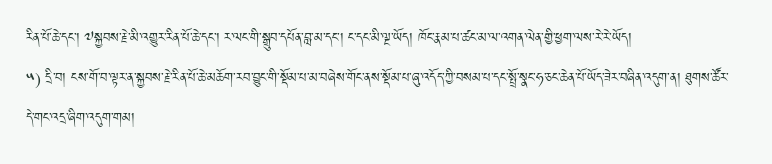རིན་པོ་ཆེ་དང་། ༧སྐྱབས་རྗེ་མི་འགྱུར་རིན་པོ་ཆེ་དང་། ར་ལང་གི་སྒྲུབ་དཔོན་བླ་མ་དང་། ང་དང་མི་ལྔ་ཡོད། ཁོང་རྣམ་པ་ཚང་མ་ལ་འགན་ལེན་གྱི་ཕྱག་ལས་རེ་རེ་ཡོད།
༥) དྲི་བ། ངས་གོ་བ་ལྟར་ན་སྐྱབས་རྗེ་རིན་པོ་ཆེ་མཆོག་རབ་བྱུང་གི་སྡོམ་པ་མ་བཞེས་གོང་ནས་སྡོམ་པ་ཞུ་འདོད་ཀྱི་བསམ་པ་དང་སྤྲོ་སྣང་ཧ་ཅང་ཆེན་པོ་ཡོད་ཟེར་བཞིན་འདུག་ན། ཐུགས་ཚོར་དེ་གང་འདྲ་ཞིག་འདུག་གམ།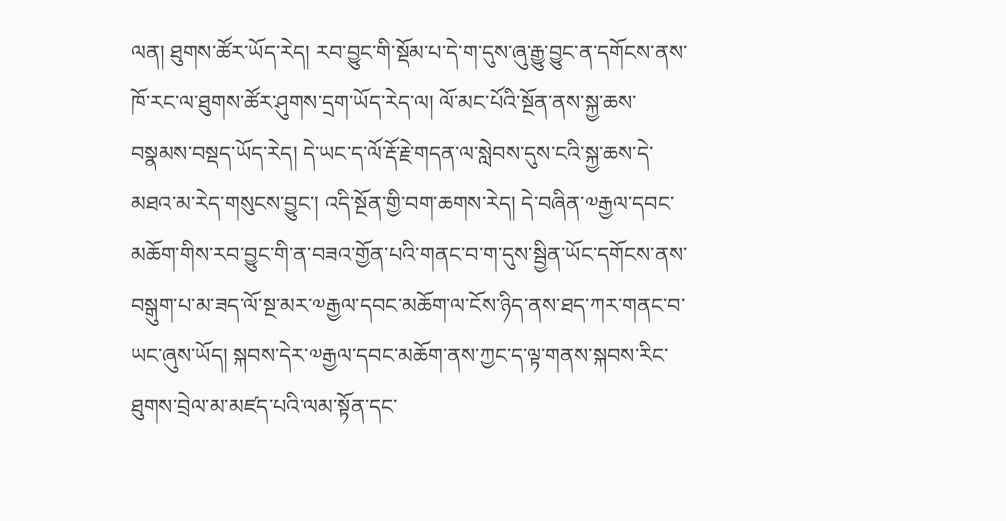ལན། ཐུགས་ཚོར་ཡོད་རེད། རབ་བྱུང་གི་སྡོམ་པ་དེ་ག་དུས་ཞུ་རྒྱུ་བྱུང་ན་དགོངས་ནས་ཁོ་རང་ལ་ཐུགས་ཚོར་ཤུགས་དྲག་ཡོད་རེད་ལ། ལོ་མང་པོའི་སྔོན་ནས་སྐྱ་ཆས་བསྣམས་བསྡད་ཡོད་རེད། དེ་ཡང་ད་ལོ་རྡོ་རྗེ་གདན་ལ་སླེབས་དུས་ངའི་སྐྱ་ཆས་དེ་མཐའ་མ་རེད་གསུངས་བྱུང་། འདི་སྔོན་གྱི་བག་ཆགས་རེད། དེ་བཞིན་༧རྒྱལ་དབང་མཆོག་གིས་རབ་བྱུང་གི་ན་བཟའ་གྱོན་པའི་གནང་བ་ག་དུས་སྦྱིན་ཡོང་དགོངས་ནས་བསྒུག་པ་མ་ཟད་ལོ་སྔ་མར་༧རྒྱལ་དབང་མཆོག་ལ་ངོས་ཉིད་ནས་ཐད་ཀར་གནང་བ་ཡང་ཞུས་ཡོད། སྐབས་དེར་༧རྒྱལ་དབང་མཆོག་ནས་ཀྱང་ད་ལྟ་གནས་སྐབས་རིང་ཐུགས་བྲེལ་མ་མཛད་པའི་ལམ་སྟོན་དང་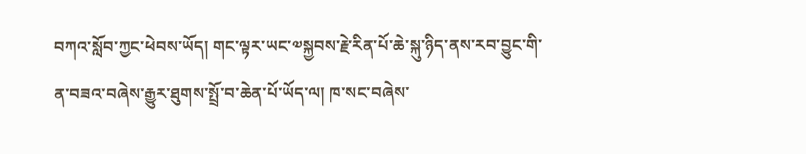བཀའ་སློབ་ཀྱང་ཕེབས་ཡོད། གང་ལྟར་ཡང་༧སྐྱབས་རྗེ་རིན་པོ་ཆེ་སྐུ་ཉིད་ནས་རབ་བྱུང་གི་ན་བཟའ་བཞེས་རྒྱུར་ཐུགས་སྤྲོ་བ་ཆེན་པོ་ཡོད་ལ། ཁ་སང་བཞེས་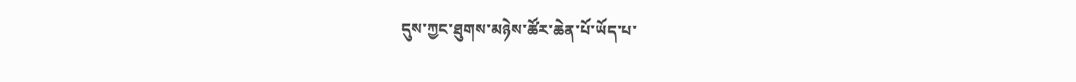དུས་ཀྱང་ཐུགས་མཉེས་ཚོར་ཆེན་པོ་ཡོད་པ་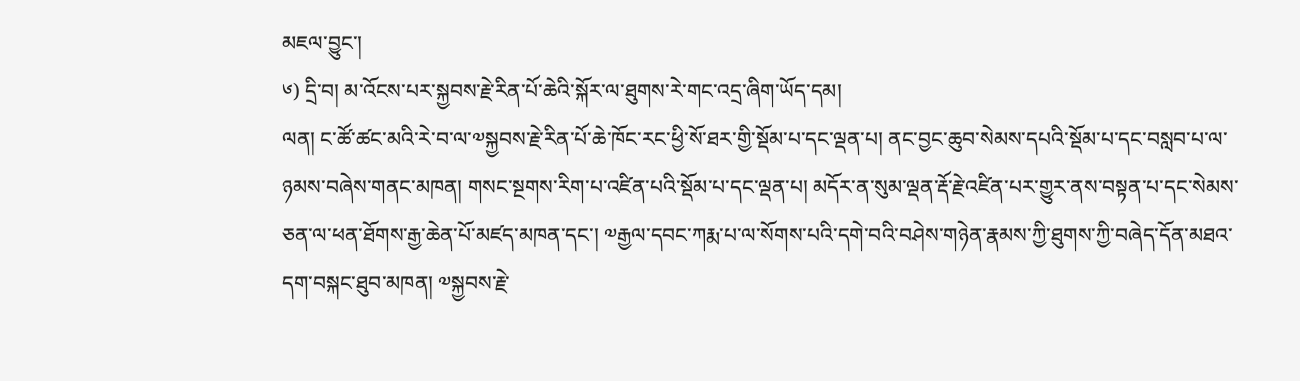མཇལ་བྱུང་།
༦) དྲི་བ། མ་འོངས་པར་སྐྱབས་རྗེ་རིན་པོ་ཆེའི་སྐོར་ལ་ཐུགས་རེ་གང་འདྲ་ཞིག་ཡོད་དམ།
ལན། ང་ཚོ་ཚང་མའི་རེ་བ་ལ་༧སྐྱབས་རྗེ་རིན་པོ་ཆེ་ཁོང་རང་ཕྱི་སོ་ཐར་གྱི་སྡོམ་པ་དང་ལྡན་པ། ནང་བྱང་ཆུབ་སེམས་དཔའི་སྡོམ་པ་དང་བསླབ་པ་ལ་ཉམས་བཞེས་གནང་མཁན། གསང་སྔགས་རིག་པ་འཛིན་པའི་སྡོམ་པ་དང་ལྡན་པ། མདོར་ན་སུམ་ལྡན་རྡོ་རྗེ་འཛིན་པར་གྱུར་ནས་བསྟན་པ་དང་སེམས་ཅན་ལ་ཕན་ཐོགས་རྒྱ་ཆེན་པོ་མཛད་མཁན་དང་། ༧རྒྱལ་དབང་ཀརྨ་པ་ལ་སོགས་པའི་དགེ་བའི་བཤེས་གཉེན་རྣམས་ཀྱི་ཐུགས་ཀྱི་བཞེད་དོན་མཐའ་དག་བསྐང་ཐུབ་མཁན། ༧སྐྱབས་རྗེ་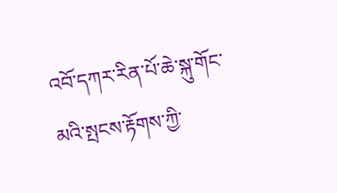འབོ་དཀར་རིན་པོ་ཆེ་སྐུ་གོང་མའི་སྤངས་རྟོགས་ཀྱི་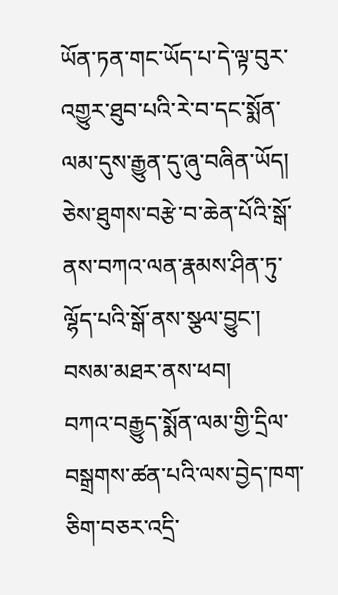ཡོན་ཏན་གང་ཡོད་པ་དེ་ལྟ་བུར་འགྱུར་ཐུབ་པའི་རེ་བ་དང་སྨོན་ལམ་དུས་རྒྱུན་དུ་ཞུ་བཞིན་ཡོད། ཅེས་ཐུགས་བརྩེ་བ་ཆེན་པོའི་སྒོ་ནས་བཀའ་ལན་རྣམས་ཤིན་ཏུ་ལྷོད་པའི་སྒོ་ནས་སྩལ་བྱུང་།
བསམ་མཐར་ནས་ཕབ།
བཀའ་བརྒྱུད་སྨོན་ལམ་གྱི་དྲིལ་བསྒྲགས་ཚན་པའི་ལས་བྱེད་ཁག་ཅིག་བཅར་འདྲི་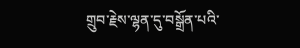གྲུབ་རྗེས་ལྷན་དུ་བསྒྲོན་པའི་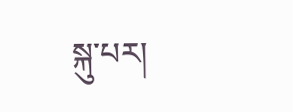སྐུ་པར།